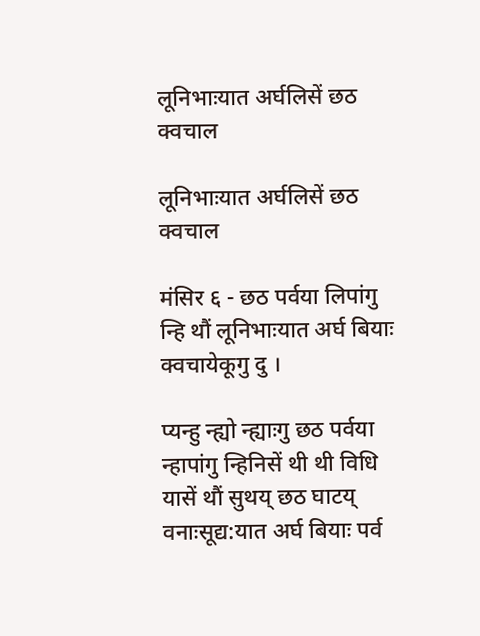लूनिभाःयात अर्घलिसें छठ क्वचाल

लूनिभाःयात अर्घलिसें छठ क्वचाल

मंसिर ६ - छठ पर्वया लिपांगु न्हि थौं लूनिभाःयात अर्घ बियाः क्वचायेकूगु दु ।

प्यन्हु न्ह्यो न्ह्याःगु छठ पर्वया न्हापांगु न्हिनिसें थी थी विधि यासें थौं सुथय् छठ घाटय् वनाःसूद्य:यात अर्घ बियाः पर्व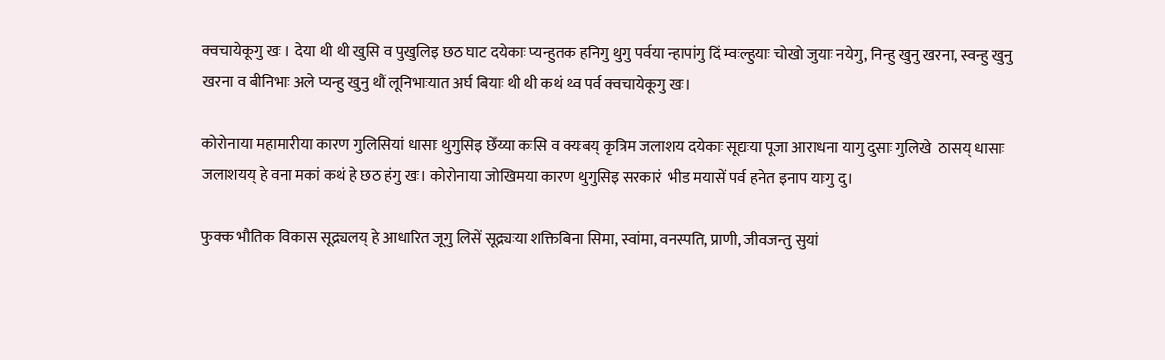क्वचायेकूगु खः । देया थी थी खुसि व पुखुलिइ छठ घाट दयेकाः प्यन्हुतक हनिगु थुगु पर्वया न्हापांगु दिं म्वःल्हुयाः चोखो जुयाः नयेगु, निन्हु खुनु खरना, स्वन्हु खुनु खरना व बीनिभाः अले प्यन्हु खुनु थौं लूनिभाःयात अर्घ बियाः थी थी कथं थ्व पर्व क्वचायेकूगु खः।

कोरोनाया महामारीया कारण गुलिसियां धासाः थुगुसिइ छेँय्या कःसि व क्यःबय् कृत्रिम जलाशय दयेकाः सूद्यःया पूजा आराधना यागु दुसाः गुलिखे  ठासय् धासाः जलाशयय् हे वना मकां कथं हे छठ हंगु खः। कोरोनाया जोखिमया कारण थुगुसिइ सरकारं  भीड मयासें पर्व हनेत इनाप याःगु दु।

फुक्क भौतिक विकास सूद्र्यलय् हे आधारित जूगु लिसें सूद्र्यःया शक्तिबिना सिमा, स्वांमा, वनस्पति, प्राणी, जीवजन्तु सुयां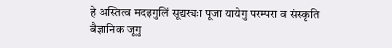हे अस्तित्व मदइगुलिं सूद्यर्ःया पूजा यायेगु परम्परा व संस्कृति बैज्ञानिक जूगु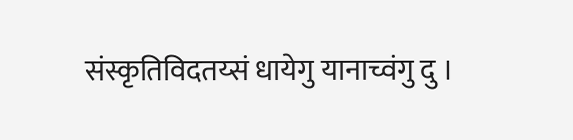संस्कृतिविदतय्सं धायेगु यानाच्वंगु दु ।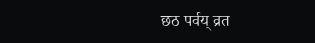छठ पर्वय् व्रत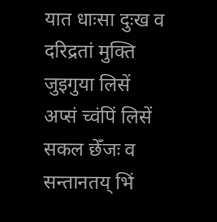यात धाःसा दुःख व दरिद्रतां मुक्ति जुइगुया लिसें अप्सं च्वंपिं लिसें सकल छेँजः व सन्तानतय् भिं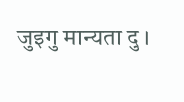जुइगु मान्यता दु ।